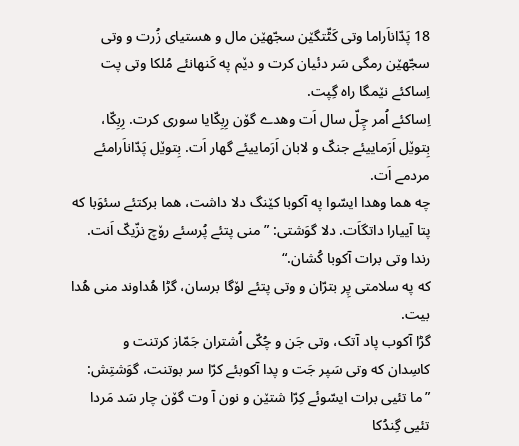18 پَدّاناَراما وتی کَٹّتگێن سجّهێن مال و هستیای زُرت و وتی سجّهێن رمگی سَر دئیان کرت و دێم په کَنهانئے مُلکا وتی پت اِساکئے نێمگا راه گِپت.
اِساکئے اُمر چِلّ سال اَت وهدے گۆن رِبِکّایا سوری کرت. رِبِکّا، بِتوێل اَرَماییئے جنکّ و لابان اَرَماییئے گهار اَت. بِتوێل پَدّاناَرامئے مردمے اَت.
چه هما وهدا ایسّوا په آکوبا کێنگ دلا داشت، هما برکتئے سئوَبا که پتا آییارا داتگاَت. دلا گوَشتی: ”منی پتئے پُرسئے رۆچ نزّیکّ اَنت. رندا وتی برات آکوبا کُشان.“
که په سلامتی پِر بترّان و وتی پتئے لۆگا برسان، گڑا هُداوند منی هُدا بیت.
گڑا آکوب پاد آتک، وتی جَن و چُکّی اُشتران جَمّاز کرتنت و
کاسِدان که وتی سَپر جَت و پدا آکوبئے کرّا سر بوتنت، گوَشتِش: ”ما تئیی برات ایسّوئے کِرّا شتێن و نون آ وت گۆن چار سَد مَردا تئیی گِندُکا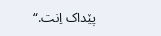پێداک اِنت.“